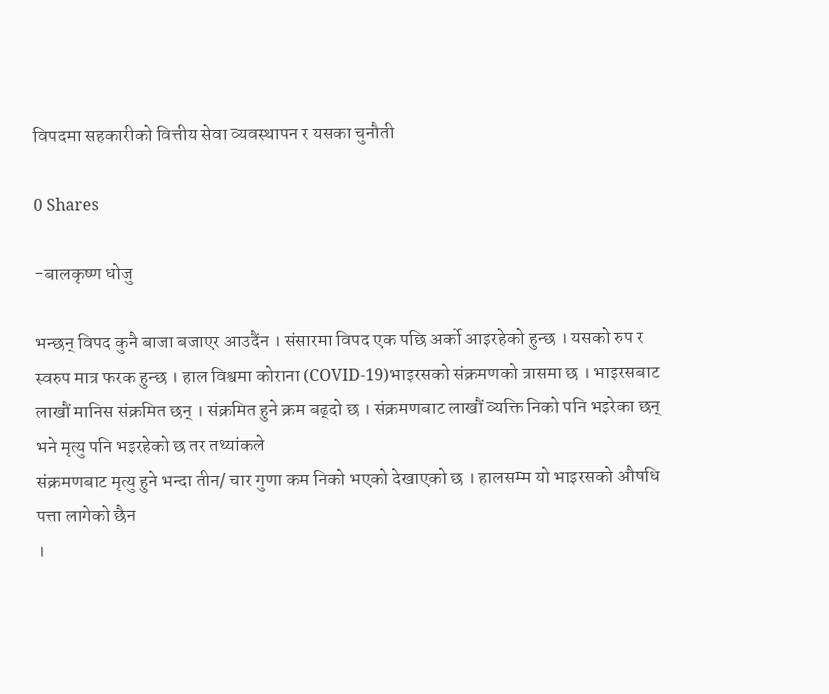विपदमा सहकारीको वित्तीय सेवा व्यवस्थापन र यसका चुनौती

0 Shares

-बालकृष्ण धोजु

भन्छन् विपद कुनै बाजा बजाएर आउदैंन । संसारमा विपद एक पछि अर्को आइरहेको हुन्छ । यसको रुप र स्वरुप मात्र फरक हुन्छ । हाल विश्वमा कोराना (COVID-19)भाइरसको संक्रमणको त्रासमा छ । भाइरसबाट लाखौं मानिस संक्रमित छन् । संक्रमित हुने क्रम बढ्दो छ । संक्रमणबाट लाखौं व्यक्ति निको पनि भइरेका छन् भने मृत्यु पनि भइरहेको छ तर तथ्यांकले
संक्रमणबाट मृत्यु हुने भन्दा तीन/ चार गुणा कम निको भएको देखाएको छ । हालसम्म यो भाइरसको औषधि पत्ता लागेको छैन
।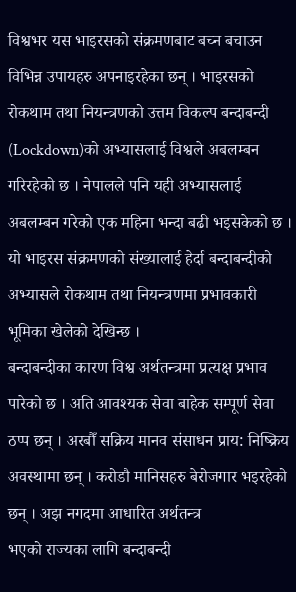विश्वभर यस भाइरसको संक्रमणबाट बच्न बचाउन विभिन्न उपायहरु अपनाइरहेका छन् । भाइरसको रोकथाम तथा नियन्त्रणको उत्तम विकल्प बन्दाबन्दी (Lockdown)को अभ्यासलाई विश्वले अबलम्बन गरिरहेको छ । नेपालले पनि यही अभ्यासलाई
अबलम्बन गरेको एक महिना भन्दा बढी भइसकेको छ ।
यो भाइरस संक्रमणको संख्यालाई हेर्दा बन्दाबन्दीको
अभ्यासले रोकथाम तथा नियन्त्रणमा प्रभावकारी भूमिका खेलेको देखिन्छ ।
बन्दाबन्दीका कारण विश्व अर्थतन्त्रमा प्रत्यक्ष प्रभाव पारेको छ । अति आवश्यक सेवा बाहेक सम्पूर्ण सेवा ठप्प छन् । अरबौँ सक्रिय मानव संसाधन प्राय: निष्क्रिय अवस्थामा छन् । करोडौ मानिसहरु बेरोजगार भइरहेको छन् । अझ नगदमा आधारित अर्थतन्त्र
भएको राज्यका लागि बन्दाबन्दी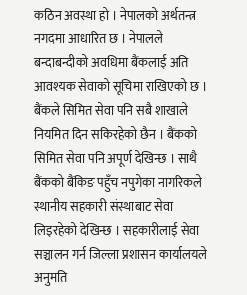कठिन अवस्था हो । नेपालको अर्थतन्त्र नगदमा आधारित छ । नेपालले बन्दाबन्दीको अवधिमा बैंकलाई अति आवश्यक सेवाको सूचिमा राखिएको छ । बैंकले सिमित सेवा पनि सबै शाखाले नियमित दिन सकिरहेको छैन । बैंकको सिमित सेवा पनि अपूर्ण देखिन्छ । साथै बैंकको बैंकिङ पहुँच नपुगेका नागरिकले स्थानीय सहकारी संस्थाबाट सेवा
लिइरहेको देखिन्छ । सहकारीलाई सेवा सञ्चालन गर्न जिल्ला प्रशासन कार्यालयले अनुमति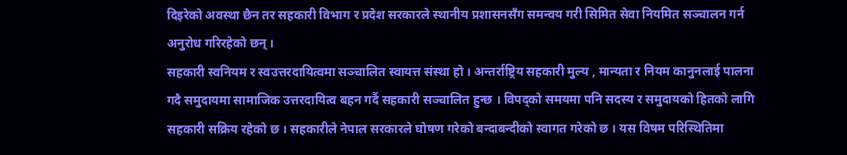दिइरेको अवस्था छैन तर सहकारी विभाग र प्रदेश सरकारले स्थानीय प्रशासनसँग समन्वय गरी सिमित सेवा नियमित सञ्चालन गर्न अनुरोध गरिरहेको छन् ।
सहकारी स्वनियम र स्वउत्तरदायित्वमा सञ्चालित स्वायत्त संस्था हो । अन्तर्राष्ट्रिय सहकारी मुल्य , मान्यता र नियम कानुनलाई पालना गदै समुदायमा सामाजिक उत्तरदायित्व बहन गर्दै सहकारी सञ्चालित हुन्छ । विपद्को समयमा पनि सदस्य र समुदायको हितको लागि सहकारी सक्रिय रहेको छ । सहकारीले नेपाल सरकारले घोषण गरेको बन्दाबन्दीको स्वागत गरेको छ । यस विषम परिस्थितिमा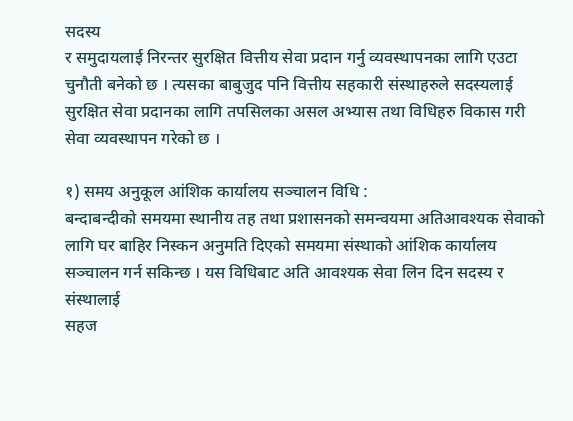सदस्य
र समुदायलाई निरन्तर सुरक्षित वित्तीय सेवा प्रदान गर्नु व्यवस्थापनका लागि एउटा चुनौती बनेको छ । त्यसका बाबुजुद पनि वित्तीय सहकारी संस्थाहरुले सदस्यलाई सुरक्षित सेवा प्रदानका लागि तपसिलका असल अभ्यास तथा विधिहरु विकास गरी सेवा व्यवस्थापन गरेको छ ।

१) समय अनुकूल आंशिक कार्यालय सञ्चालन विधि :
बन्दाबन्दीको समयमा स्थानीय तह तथा प्रशासनको समन्वयमा अतिआवश्यक सेवाको लागि घर बाहिर निस्कन अनुमति दिएको समयमा संस्थाको आंशिक कार्यालय सञ्चालन गर्न सकिन्छ । यस विधिबाट अति आवश्यक सेवा लिन दिन सदस्य र संस्थालाई
सहज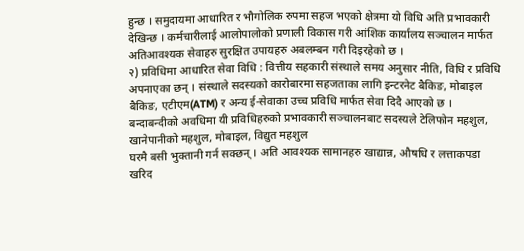हुन्छ । समुदायमा आधारित र भौगोलिक रुपमा सहज भएको क्षेत्रमा यो विधि अति प्रभावकारी देखिन्छ । कर्मचारीलाई आलोपालोको प्रणाली विकास गरी आंशिक कार्यालय सञ्चालन मार्फत अतिआवश्यक सेवाहरु सुरक्षित उपायहरु अबलम्बन गरी दिइरहेको छ ।
२) प्रविधिमा आधारित सेवा विधि : वित्तीय सहकारी संस्थाले समय अनुसार नीति, विधि र प्रविधि अपनाएका छन् । संस्थाले सदस्यको कारोबारमा सहजताका लागि इन्टरनेट बैकिङ, मोबाइल बैकिङ, एटीएम(ATM) र अन्य ई-सेवाका उच्च प्रविधि मार्फत सेवा दिदै आएको छ । बन्दाबन्दीको अवधिमा यी प्रविधिहरुको प्रभावकारी सञ्चालनबाट सदस्यले टेलिफोन महशुल, खानेपानीको महशुल, मोबाइल, विद्युत महशुल
घरमै बसी भुक्तानी गर्न सक्छन् । अति आवश्यक सामानहरु खाद्यान्न, औषधि र लत्ताकपडा खरिद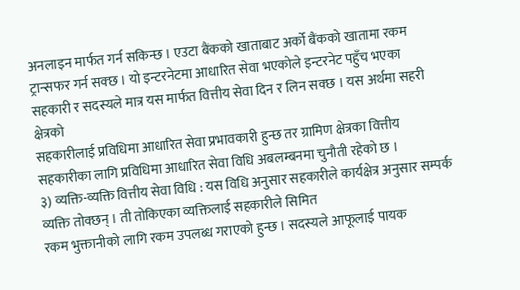अनलाइन मार्फत गर्न सकिन्छ । एउटा बैंकको खाताबाट अर्को बैंकको खातामा रकम ट्रान्सफर गर्न सक्छ । यो इन्टरनेटमा आधारित सेवा भएकोले इन्टरनेट पहुँच भएका सहकारी र सदस्यले मात्र यस मार्फत वित्तीय सेवा दिन र लिन सक्छ । यस अर्थमा सहरी क्षेत्रको
सहकारीलाई प्रविधिमा आधारित सेवा प्रभावकारी हुन्छ तर ग्रामिण क्षेत्रका वित्तीय सहकारीका लागि प्रविधिमा आधारित सेवा विधि अबलम्बनमा चुनौती रहेको छ ।
३) व्यक्ति-व्यक्ति वित्तीय सेवा विधि : यस विधि अनुसार सहकारीले कार्यक्षेत्र अनुसार सम्पर्क व्यक्ति तोक्छन् । ती तोकिएका व्यक्तिलाई सहकारीले सिमित
रकम भुक्तानीको लागि रकम उपलब्ध गराएको हुन्छ । सदस्यले आफूलाई पायक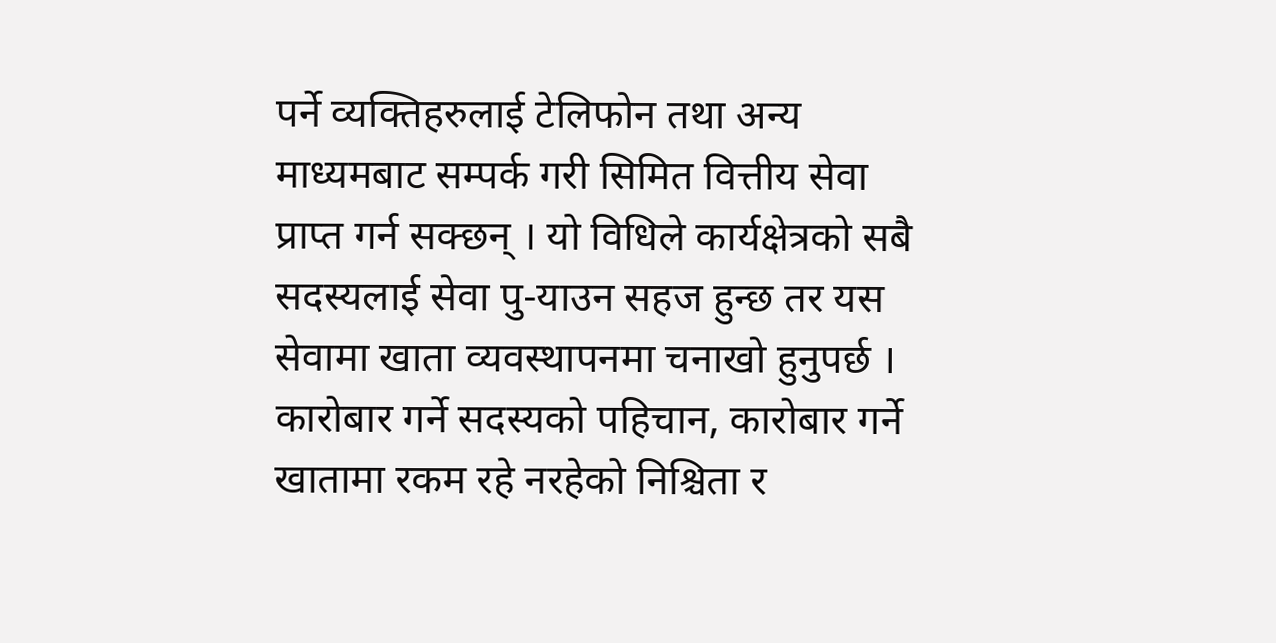पर्ने व्यक्तिहरुलाई टेलिफोन तथा अन्य माध्यमबाट सम्पर्क गरी सिमित वित्तीय सेवा प्राप्त गर्न सक्छन् । यो विधिले कार्यक्षेत्रको सबै सदस्यलाई सेवा पु-याउन सहज हुन्छ तर यस सेवामा खाता व्यवस्थापनमा चनाखो हुनुपर्छ । कारोबार गर्ने सदस्यको पहिचान, कारोबार गर्ने खातामा रकम रहे नरहेको निश्चिता र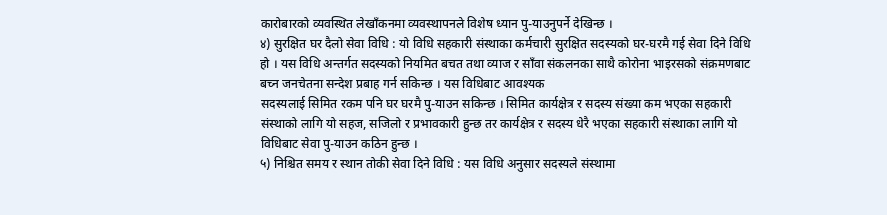कारोबारको व्यवस्थित लेखाँकनमा व्यवस्थापनले विशेष ध्यान पु-याउनुपर्ने देखिन्छ ।
४) सुरक्षित घर दैलो सेवा विधि : यो विधि सहकारी संस्थाका कर्मचारी सुरक्षित सदस्यको घर-घरमै गई सेवा दिने विधि हो । यस विधि अन्तर्गत सदस्यको नियमित बचत तथा व्याज र साँवा संकलनका साथै कोरोना भाइरसको संक्रमणबाट बच्न जनचेतना सन्देश प्रबाह गर्न सकिन्छ । यस विधिबाट आवश्यक
सदस्यलाई सिमित रकम पनि घर घरमै पु-याउन सकिन्छ । सिमित कार्यक्षेत्र र सदस्य संख्या कम भएका सहकारी संस्थाको लागि यो सहज, सजिलो र प्रभावकारी हुन्छ तर कार्यक्षेत्र र सदस्य धेरै भएका सहकारी संस्थाका लागि यो विधिबाट सेवा पु-याउन कठिन हुन्छ ।
५) निश्चित समय र स्थान तोकी सेवा दिने विधि : यस विधि अनुसार सदस्यले संस्थामा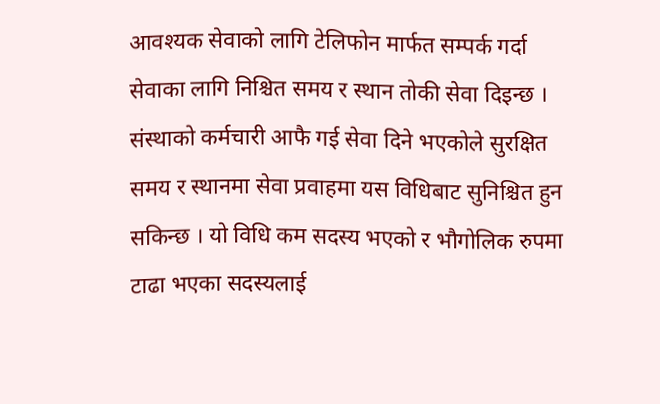आवश्यक सेवाको लागि टेलिफोन मार्फत सम्पर्क गर्दा सेवाका लागि निश्चित समय र स्थान तोकी सेवा दिइन्छ । संस्थाको कर्मचारी आफै गई सेवा दिने भएकोले सुरक्षित समय र स्थानमा सेवा प्रवाहमा यस विधिबाट सुनिश्चित हुन सकिन्छ । यो विधि कम सदस्य भएको र भौगोलिक रुपमा टाढा भएका सदस्यलाई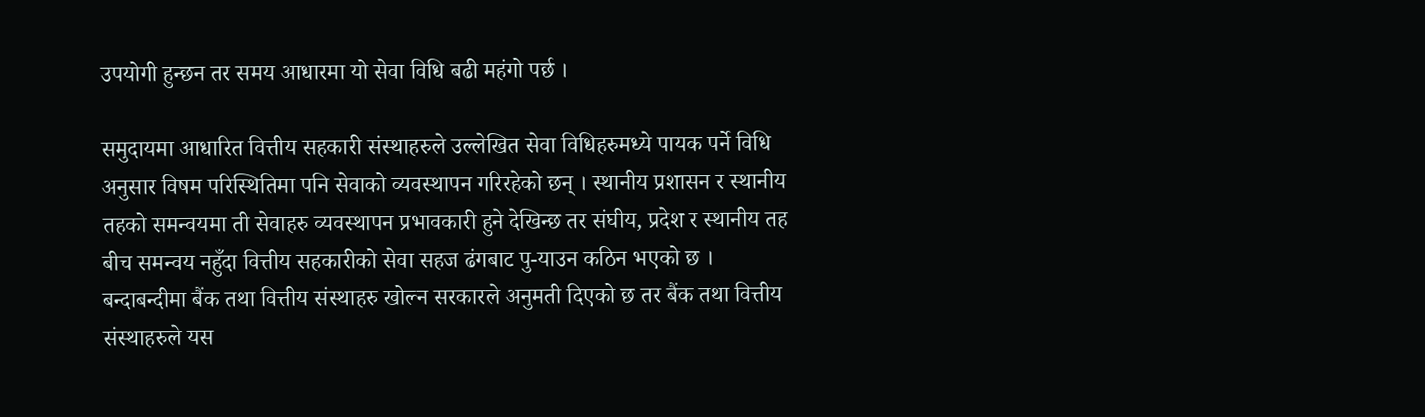उपयोगी हुन्छन तर समय आधारमा यो सेवा विधि बढी महंगो पर्छ ।

समुदायमा आधारित वित्तीय सहकारी संस्थाहरुले उल्लेखित सेवा विधिहरुमध्ये पायक पर्ने विधि अनुसार विषम परिस्थितिमा पनि सेवाको व्यवस्थापन गरिरहेको छन् । स्थानीय प्रशासन र स्थानीय तहको समन्वयमा ती सेवाहरु व्यवस्थापन प्रभावकारी हुने देखिन्छ तर संघीय, प्रदेश र स्थानीय तह बीच समन्वय नहुँदा वित्तीय सहकारीको सेवा सहज ढंगबाट पु-याउन कठिन भएको छ । बन्दाबन्दीमा बैंक तथा वित्तीय संस्थाहरु खोल्न सरकारले अनुमती दिएको छ तर बैंक तथा वित्तीय संस्थाहरुले यस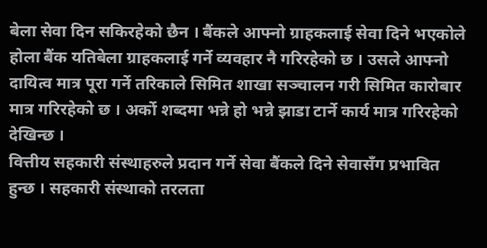बेला सेवा दिन सकिरहेको छैन । बैंकले आफ्नो ग्राहकलाई सेवा दिने भएकोले होला बैंक यतिबेला ग्राहकलाई गर्ने व्यवहार नै गरिरहेको छ । उसले आफ्नो दायित्व मात्र पूरा गर्ने तरिकाले सिमित शाखा सञ्चालन गरी सिमित कारोबार मात्र गरिरहेको छ । अर्को शब्दमा भन्ने हो भन्ने झाडा टार्ने कार्य मात्र गरिरहेको देखिन्छ ।
वित्तीय सहकारी संस्थाहरुले प्रदान गर्ने सेवा बैंकले दिने सेवासँग प्रभावित हुन्छ । सहकारी संस्थाको तरलता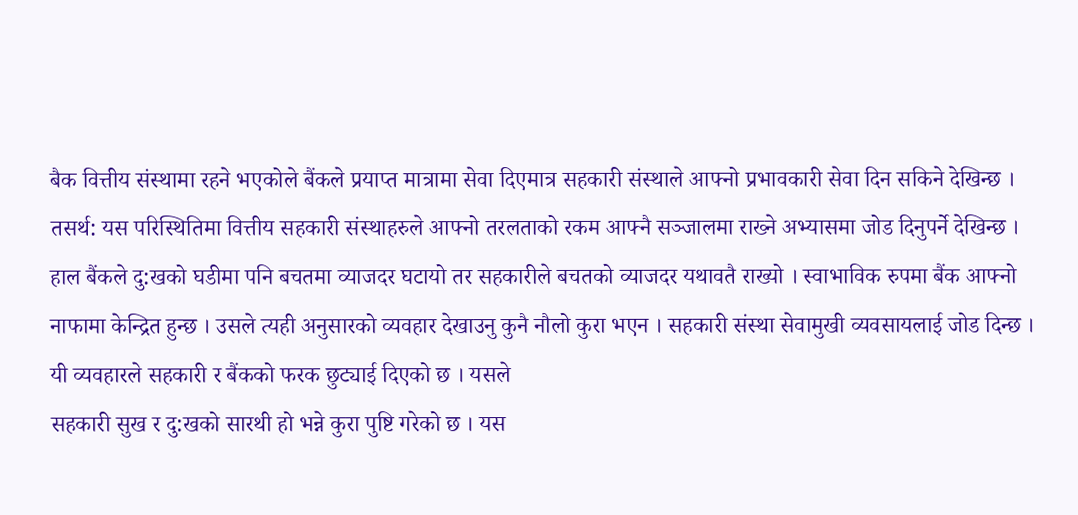बैक वित्तीय संस्थामा रहने भएकोले बैंकले प्रयाप्त मात्रामा सेवा दिएमात्र सहकारी संस्थाले आफ्नो प्रभावकारी सेवा दिन सकिने देखिन्छ । तसर्थ: यस परिस्थितिमा वित्तीय सहकारी संस्थाहरुले आफ्नो तरलताको रकम आफ्नै सञ्जालमा राख्ने अभ्यासमा जोड दिनुपर्ने देखिन्छ । हाल बैंकले दु:खको घडीमा पनि बचतमा व्याजदर घटायो तर सहकारीले बचतको व्याजदर यथावतै राख्यो । स्वाभाविक रुपमा बैंक आफ्नो नाफामा केन्द्रित हुन्छ । उसले त्यही अनुसारको व्यवहार देखाउनु कुनै नौलो कुरा भएन । सहकारी संस्था सेवामुखी व्यवसायलाई जोड दिन्छ । यी व्यवहारले सहकारी र बैंकको फरक छुट्याई दिएको छ । यसले
सहकारी सुख र दु:खको सारथी हो भन्ने कुरा पुष्टि गरेको छ । यस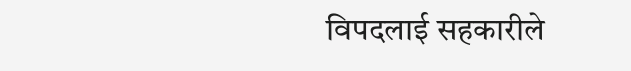विपदलाई सहकारीले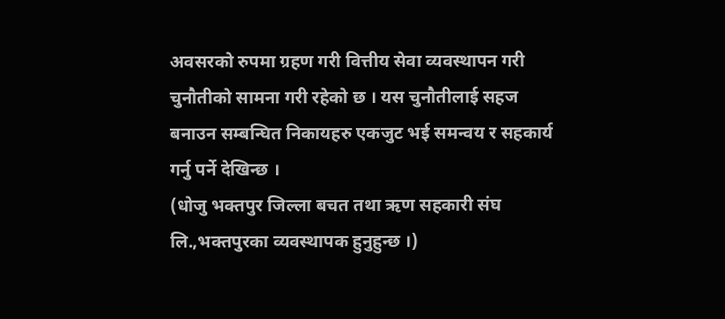अवसरको रुपमा ग्रहण गरी वित्तीय सेवा व्यवस्थापन गरी चुनौतीको सामना गरी रहेको छ । यस चुनौतीलाई सहज बनाउन सम्बन्घित निकायहरु एकजुट भई समन्वय र सहकार्य गर्नु पर्ने देखिन्छ ।
(धोजु भक्तपुर जिल्ला बचत तथा ऋण सहकारी संघ लि.,भक्तपुरका व्यवस्थापक हुनुहुन्छ ।)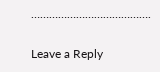………………………………….

Leave a Reply